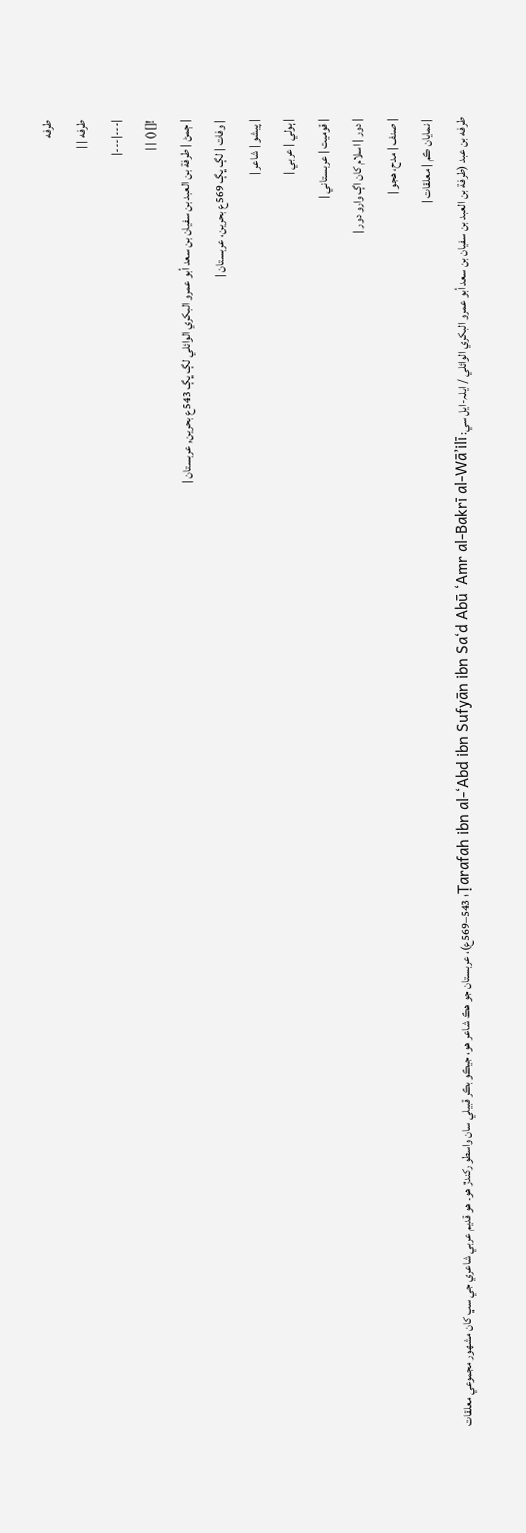طرفه
طرفه | |
|---|---|
![]() | |
| ڄمڻ | طرفة بن العبد بن سفيان بن سعد أبو عمرو البكري الوائلي لڳ ڀڳ 543ع بحرين, عربستان |
| وفات | لڳ ڀڳ 569ع بحرين، عربستان |
| پيشو | شاعر |
| ٻولي | عربي |
| قوميت | عربستاني |
| دور | اسلام کان اڳ وارو دور |
| صنف | مدح، هجو |
| نمايان ڪم | معلقات |
طرفه بن عبد (طرفة بن العبد بن سفيان بن سعد أبو عمرو البكري الوائلي / ايلہ-ايل سي: Ṭarafah ibn al-‘Abd ibn Sufyān ibn Sa‘d Abū ‘Amr al-Bakrī al-Wā’ilī؛ 543–569ع)، عربستان جو هڪ شاعر هو، جيڪو بڪر قبيلي سان واسطو رکندڙ هو۔ هو قديم عربي شاعري جي سڀ کان مشهور مجموعي معلقات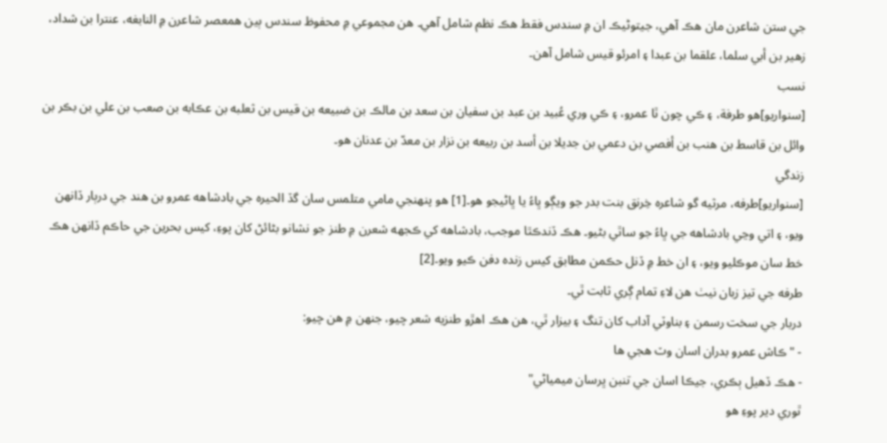جي ستن شاعرن مان هڪ آهي، جيتوڻيڪ ان ۾ سندس فقط هڪ نظم شامل آهي۔ هن مجموعي ۾ محفوظ سندس ٻين همعصر شاعرن ۾ النابغه، عنترا بن شداد، زهير بن أبي سلما، علقما بن عبدا ۽ امرئو قيس شامل آهن۔
نسب
[سنواريو]هو طرفة، ۽ ڪي چون ٿا عمرو، ۽ ڪي وري عُبيد بن عبد بن سفيان بن سعد بن مالڪ بن ضبيعه بن قيس بن ثعلبه بن عڪابه بن صعب بن علي بن بڪر بن وائل بن قاسط بن هنب بن أفصي بن دعمي بن جديلا بن أسد بن ربيعه بن نزار بن معدّ بن عدنان هو۔
زندگي
[سنواريو]طرفه، مرثيه گو شاعره خِرنق بنت بدر جو ويڳو ڀاءُ يا ڀاڻيجو هو۔[1] هو پنهنجي مامي متلمس سان گڏ الحيره جي بادشاهه عمرو بن هند جي درٻار ڏانهن ويو، ۽ اتي وڃي بادشاهه جي ڀاءُ جو ساٿي بڻيو۔ هڪ ڏندڪٿا موجب، بادشاهه کي ڪجهه شعرن ۾ طنز جو نشانو بڻائڻ کان پوءِ، کيس بحرين جي حاڪم ڏانهن هڪ خط سان موڪليو ويو، ۽ ان خط ۾ ڏنل حڪمن مطابق کيس زنده دفن ڪيو ويو۔[2]
طرفه جي تيز زبان نيٺ هن لاءِ تمام ڳري ثابت ٿي۔
دربار جي سخت رسمن ۽ بناوٽي آداب کان تنگ ۽ بيزار ٿي، هن هڪ اهڙو طنزيه شعر چيو، جنهن ۾ هن چيو:
- "ڪاش عمرو بدران اسان وٽ هجي ها
- هڪ ڏهيل ٻڪري، جيڪا اسان جي تنبن ڀرسان ميمياڻي"
ٿوري دير پوءِ هو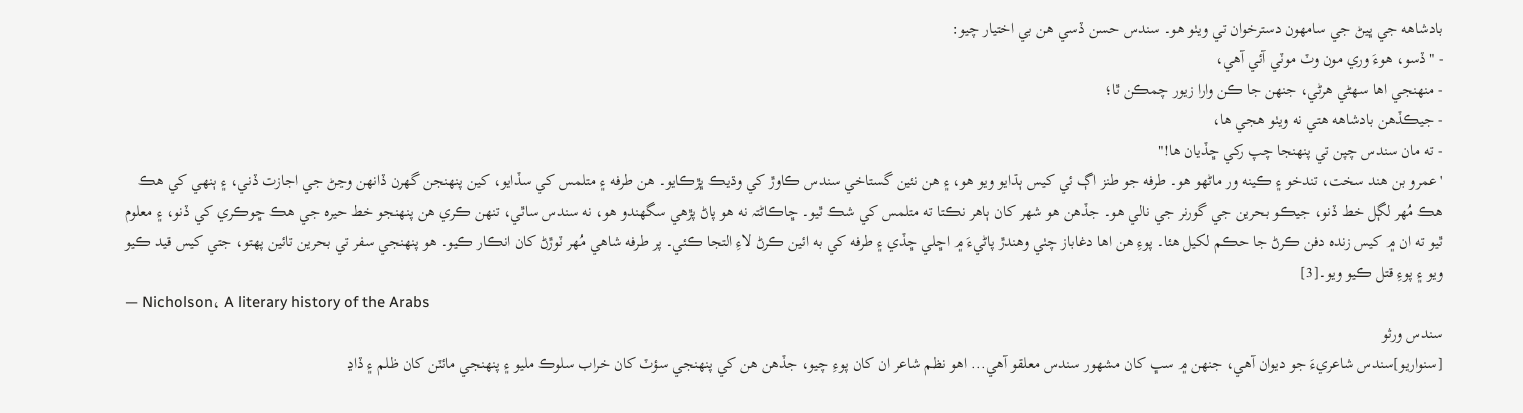بادشاهه جي ڀيڻ جي سامهون دسترخوان تي ويٺو هو۔ سندس حسن ڏسي هن بي اختيار چيو:
- "ڏسو، هوءَ وري مون وٽ موٽي آئي آهي،
- منهنجي اها سهڻي هرڻي، جنهن جا ڪن وارا زيور چمڪن ٿا؛
- جيڪڏهن بادشاهه هتي نه ويٺو هجي ها،
- ته مان سندس چپن تي پنهنجا چپ رکي ڇڏيان ها!"
'عمرو بن هند سخت، تندخو ۽ ڪينه ور ماڻهو هو۔ طرفه جو طنز اڳ ئي کيس ٻڌايو ويو هو، ۽ هن نئين گستاخي سندس ڪاوڙ کي وڌيڪ ڀڙڪايو۔ هن طرفه ۽ متلمس کي سڏايو، کين پنهنجن گهرن ڏانهن وڃڻ جي اجازت ڏني، ۽ ٻنهي کي هڪ هڪ مُهر لڳل خط ڏنو، جيڪو بحرين جي گورنر جي نالي هو۔ جڏهن هو شهر کان ٻاهر نڪتا ته متلمس کي شڪ ٿيو۔ ڇاڪاڻتہ نه هو پاڻ پڙهي سگهندو هو، نه سندس ساٿي، تنهن ڪري هن پنهنجو خط حيره جي هڪ ڇوڪري کي ڏنو، ۽ معلوم ٿيو ته ان ۾ کيس زنده دفن ڪرڻ جا حڪم لکيل هئا۔ پوءِ هن اها دغاباز چٺي وهندڙ پاڻيءَ ۾ اڇلي ڇڏي ۽ طرفه کي به ائين ڪرڻ لاءِ التجا ڪئي۔ پر طرفه شاهي مُهر ٽوڙڻ کان انڪار ڪيو۔ هو پنهنجي سفر تي بحرين تائين پهتو، جتي کيس قيد ڪيو ويو ۽ پوءِ قتل ڪيو ويو۔[3]
— Nicholson، A literary history of the Arabs
سندس ورثو
[سنواريو]سندس شاعريءَ جو ديوان آهي، جنهن ۾ سڀ کان مشهور سندس معلقو آهي... اهو نظم شاعر ان کان پوءِ چيو، جڏهن هن کي پنهنجي سؤٽ کان خراب سلوڪ مليو ۽ پنهنجي مائٽن کان ظلم ۽ ڏاڍ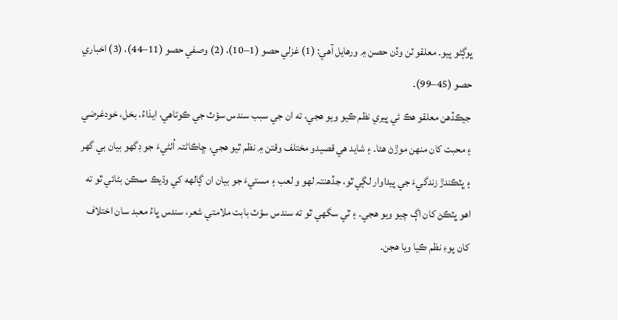ڀوڳڻو پيو۔ معلقو ٽن وڏن حصن ۾ ورهايل آهي: (1) غزلي حصو (1–10)، (2) وصفي حصو (11–44)، (3) اخباري حصو (45–99)۔
جيڪڏهن معلقو هڪ ئي ڀيري نظم ڪيو ويو هجي، ته ان جي سبب سندس سؤٽ جي ڪوتاهي، ايذاءُ، بخل، خودغرضي ۽ محبت کان منهن موڙڻ هئا۔ ۽ شايد هي قصيدو مختلف وقتن ۾ نظم ٿيو هجي، ڇاڪاڻتہ اُٺڻيءَ جو ڊگهو بيان بي گهر ۽ ڀٽڪندڙ زندگيءَ جي پيداوار لڳي ٿو، جڏهنتہ لهو و لعب ۽ مستيءَ جو بيان ان ڳالهه کي وڌيڪ ممڪن بڻائي ٿو ته اهو ڀٽڪڻ کان اڳ چيو ويو هجي۔ ۽ ٿي سگهي ٿو ته سندس سؤٽ بابت ملامتي شعر، سندس ڀاءُ معبد سان اختلاف کان پوءِ نظم ڪيا ويا هجن۔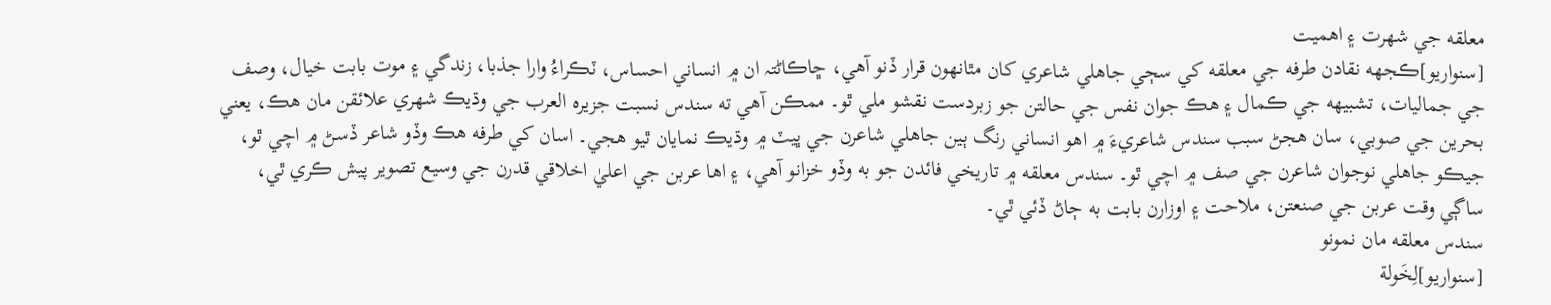معلقه جي شهرت ۽ اهميت
[سنواريو]ڪجهه نقادن طرفه جي معلقه کي سڄي جاهلي شاعري کان مٿانهون قرار ڏنو آهي، ڇاڪاڻتہ ان ۾ انساني احساس، ٽڪراءُ وارا جذبا، زندگي ۽ موت بابت خيال، وصف جي جماليات، تشبيهه جي ڪمال ۽ هڪ جوان نفس جي حالتن جو زبردست نقشو ملي ٿو۔ ممڪن آهي ته سندس نسبت جزيرہ العرب جي وڌيڪ شهري علائقن مان هڪ، يعني بحرين جي صوبي، سان هجڻ سبب سندس شاعريءَ ۾ اهو انساني رنگ ٻين جاهلي شاعرن جي ڀيٽ ۾ وڌيڪ نمايان ٿيو هجي۔ اسان کي طرفه هڪ وڏو شاعر ڏسڻ ۾ اچي ٿو، جيڪو جاهلي نوجوان شاعرن جي صف ۾ اچي ٿو۔ سندس معلقه ۾ تاريخي فائدن جو به وڏو خزانو آهي، ۽ اها عربن جي اعليٰ اخلاقي قدرن جي وسيع تصوير پيش ڪري ٿي، ساڳي وقت عربن جي صنعتن، ملاحت ۽ اوزارن بابت به ڄاڻ ڏئي ٿي۔
سندس معلقه مان نمونو
[سنواريو]لِخَولة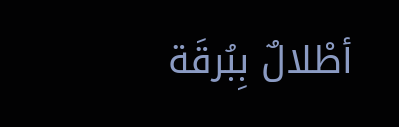أطْلالٌ بِبُرقَة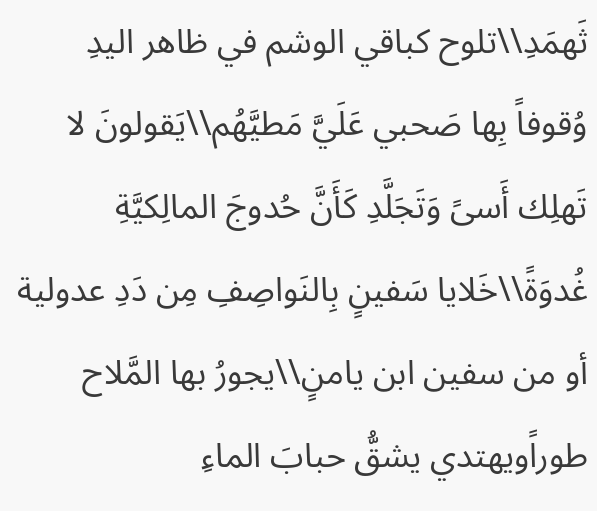ثَهمَدِ\\تلوح كباقي الوشم في ظاهر اليدِ
وُقوفاً بِها صَحبي عَلَيَّ مَطيَّهُم\\يَقولونَ لا تَهلِك أَسىً وَتَجَلَّدِ كَأَنَّ حُدوجَ المالِكيَّةِ غُدوَةً\\خَلايا سَفينٍ بِالنَواصِفِ مِن دَدِ عدولية أو من سفين ابن يامنٍ\\يجورُ بها المَّلاح طوراًويهتدي يشقُّ حبابَ الماءِ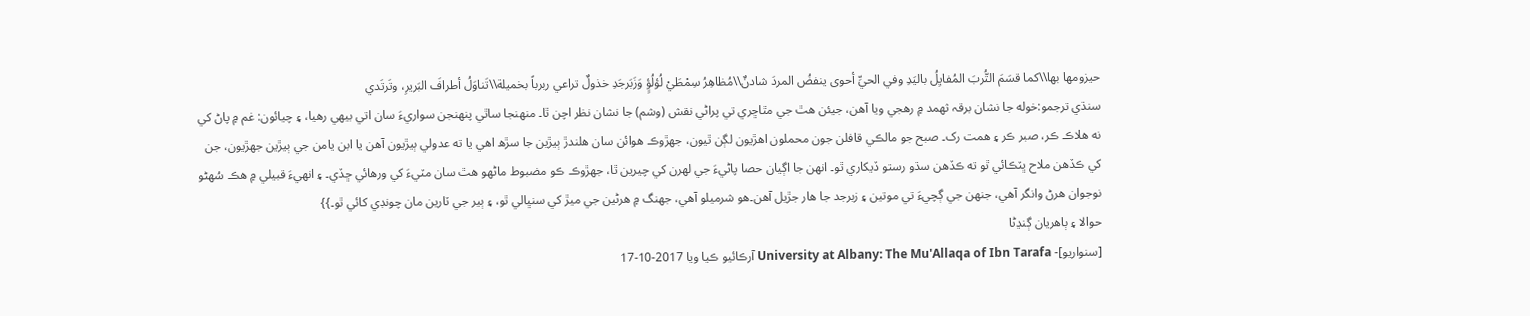حيزومها بها\\كما قسَمَ التُّربَ المُفايِلُ باليَدِ وفي الحيِّ أحوى ينفضُ المردَ شادنٌ\\مُظاهِرُ سِمْطَيْ لُؤلُؤٍ وَزَبَرجَدِ خذولٌ تراعي ربرباً بخميلة\\تَناوَلُ أطرافَ البَريرِ، وتَرتَدي
سنڌي ترجمو:خوله جا نشان برقہ ثهمد ۾ رهجي ويا آهن، جيئن هٿ جي مٿاڇري تي پراڻي نقش (وشم) جا نشان نظر اچن ٿا۔ منهنجا ساٿي پنهنجن سواريءَ سان اتي بيهي رهيا، ۽ چيائون: غم ۾ پاڻ کي نه هلاڪ ڪر، صبر ڪر ۽ همت رک۔ صبح جو مالڪي قافلن جون محملون اهڙيون لڳن ٿيون، جهڙوڪ هوائن سان هلندڙ ٻيڙين جا سڙھ اهي يا ته عدولي ٻيڙيون آهن يا ابن يامن جي ٻيڙين جهڙيون، جن کي ڪڏهن ملاح ڀٽڪائي ٿو ته ڪڏهن سڌو رستو ڏيکاري ٿو۔ انهن جا اڳيان حصا پاڻيءَ جي لهرن کي چيرين ٿا، جهڙوڪ ڪو مضبوط ماڻهو هٿ سان مٽيءَ کي ورهائي ڇڏي۔ ۽ انهيءَ قبيلي ۾ هڪ سُهڻو نوجوان هرڻ وانگر آهي، جنهن جي ڳچيءَ تي موتين ۽ زبرجد جا هار جڙيل آهن۔هو شرميلو آهي، جهنگ ۾ هرڻين جي ميڙ کي سنڀالي ٿو، ۽ ٻير جي ٽارين مان چونڊي کائي ٿو۔}}
حوالا ۽ ٻاهريان ڳنڍڻا
[سنواريو]- University at Albany: The Mu'Allaqa of Ibn Tarafa آرڪائيو ڪيا ويا 2017-10-17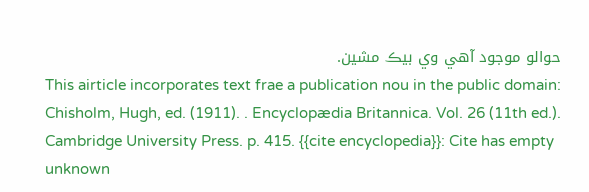حوالو موجود آهي وي بيڪ مشين.
This airticle incorporates text frae a publication nou in the public domain: Chisholm, Hugh, ed. (1911). . Encyclopædia Britannica. Vol. 26 (11th ed.). Cambridge University Press. p. 415. {{cite encyclopedia}}: Cite has empty unknown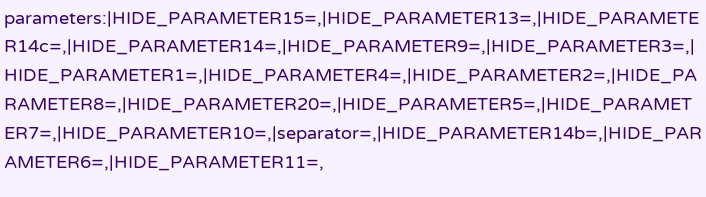parameters:|HIDE_PARAMETER15=,|HIDE_PARAMETER13=,|HIDE_PARAMETER14c=,|HIDE_PARAMETER14=,|HIDE_PARAMETER9=,|HIDE_PARAMETER3=,|HIDE_PARAMETER1=,|HIDE_PARAMETER4=,|HIDE_PARAMETER2=,|HIDE_PARAMETER8=,|HIDE_PARAMETER20=,|HIDE_PARAMETER5=,|HIDE_PARAMETER7=,|HIDE_PARAMETER10=,|separator=,|HIDE_PARAMETER14b=,|HIDE_PARAMETER6=,|HIDE_PARAMETER11=,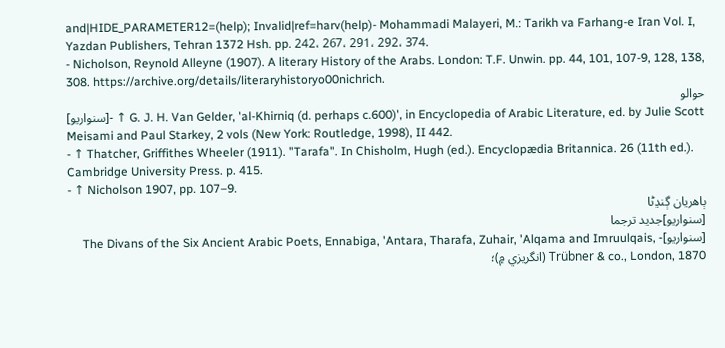and|HIDE_PARAMETER12=(help); Invalid|ref=harv(help)- Mohammadi Malayeri, M.: Tarikh va Farhang-e Iran Vol. I, Yazdan Publishers, Tehran 1372 Hsh. pp. 242، 267، 291، 292، 374.
- Nicholson, Reynold Alleyne (1907). A literary History of the Arabs. London: T.F. Unwin. pp. 44, 101, 107-9, 128, 138, 308. https://archive.org/details/literaryhistoryo00nichrich.
حوالو
[سنواريو]- ↑ G. J. H. Van Gelder, 'al-Khirniq (d. perhaps c.600)', in Encyclopedia of Arabic Literature, ed. by Julie Scott Meisami and Paul Starkey, 2 vols (New York: Routledge, 1998), II 442.
- ↑ Thatcher, Griffithes Wheeler (1911). "Tarafa". In Chisholm, Hugh (ed.). Encyclopædia Britannica. 26 (11th ed.). Cambridge University Press. p. 415.
- ↑ Nicholson 1907, pp. 107–9.
ٻاهريان ڳنڍڻا
[سنواريو]جديد ترجما
[سنواريو]- The Divans of the Six Ancient Arabic Poets, Ennabiga, 'Antara, Tharafa, Zuhair, 'Alqama and Imruulqais, Trübner & co., London, 1870 (انگريزي ۾)؛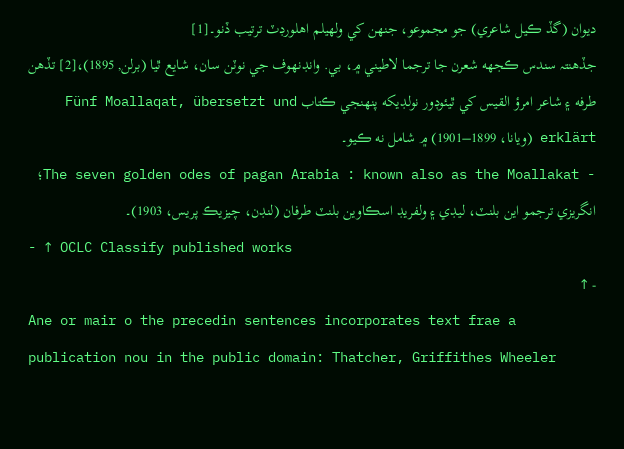ديوان (گڏ ڪيل شاعري) جو مجموعو، جنهن کي ولھيلم اهلورڊٽ ترتيب ڏنو۔[1]
جڏهنتہ سندس ڪجهه شعرن جا ترجما لاطيني ۾، بي. وانڊنهوف جي نوٽن سان، شايع ٿيا (برلن, 1895)،[2] تڏهن طرفه ۽ شاعر امرؤ القيس کي ٿيئوڊور نولڊيکه پنهنجي ڪتاب Fünf Moallaqat, übersetzt und erklärt (ويانا، 1899–1901) ۾ شامل نه ڪيو۔
- The seven golden odes of pagan Arabia : known also as the Moallakat؛ انگريزي ترجمو اين بلنٽ، ليڊي ۽ ولفريڊ اسڪاوين بلنٽ طرفان (لنڊن، چيزيڪ پريس، 1903)۔
- ↑ OCLC Classify published works
- ↑
Ane or mair o the precedin sentences incorporates text frae a publication nou in the public domain: Thatcher, Griffithes Wheeler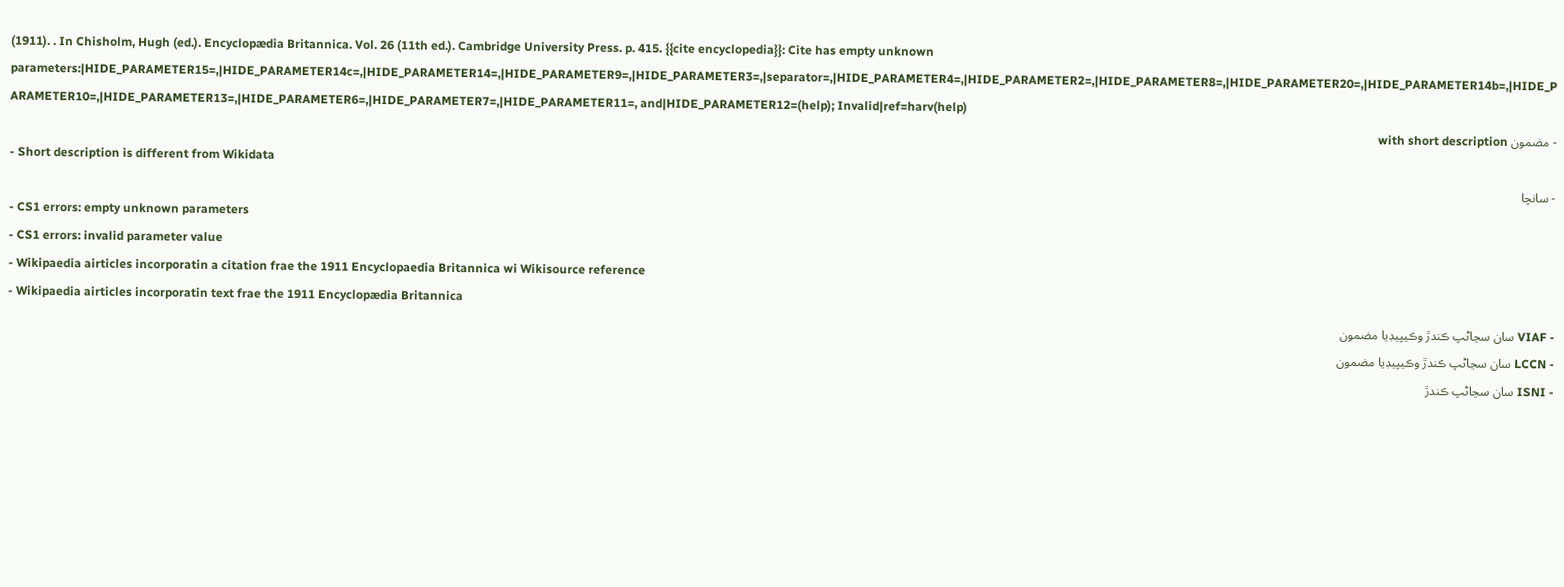(1911). . In Chisholm, Hugh (ed.). Encyclopædia Britannica. Vol. 26 (11th ed.). Cambridge University Press. p. 415. {{cite encyclopedia}}: Cite has empty unknown parameters:|HIDE_PARAMETER15=,|HIDE_PARAMETER14c=,|HIDE_PARAMETER14=,|HIDE_PARAMETER9=,|HIDE_PARAMETER3=,|separator=,|HIDE_PARAMETER4=,|HIDE_PARAMETER2=,|HIDE_PARAMETER8=,|HIDE_PARAMETER20=,|HIDE_PARAMETER14b=,|HIDE_PARAMETER10=,|HIDE_PARAMETER13=,|HIDE_PARAMETER6=,|HIDE_PARAMETER7=,|HIDE_PARAMETER11=, and|HIDE_PARAMETER12=(help); Invalid|ref=harv(help)
- مضمون with short description
- Short description is different from Wikidata
- سانچا
- CS1 errors: empty unknown parameters
- CS1 errors: invalid parameter value
- Wikipaedia airticles incorporatin a citation frae the 1911 Encyclopaedia Britannica wi Wikisource reference
- Wikipaedia airticles incorporatin text frae the 1911 Encyclopædia Britannica
- VIAF سان سڃاڻپ ڪندڙ وڪيپيڊيا مضمون
- LCCN سان سڃاڻپ ڪندڙ وڪيپيڊيا مضمون
- ISNI سان سڃاڻپ ڪندڙ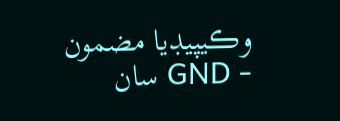وڪيپيڊيا مضمون
- GND سان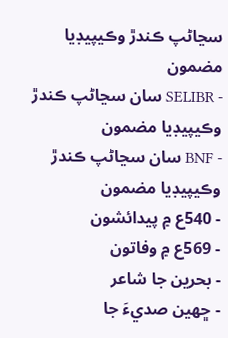سڃاڻپ ڪندڙ وڪيپيڊيا مضمون
- SELIBR سان سڃاڻپ ڪندڙ وڪيپيڊيا مضمون
- BNF سان سڃاڻپ ڪندڙ وڪيپيڊيا مضمون
- 540ع ۾ پيدائشون
- 569ع ۾ وفاتون
- بحرين جا شاعر
- ڇهين صديءَ جا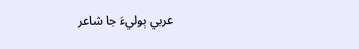عربي ٻوليءَ جا شاعر